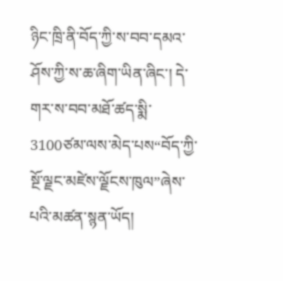ཉིང་ཁྲི་ནི་བོད་ཀྱི་ས་བབ་དམའ་ཤོས་ཀྱི་ས་ཆ་ཞིག་ཡིན་ཞིང་། དེ་གར་ས་བབ་མཐོ་ཚད་སྨི་3100ཙམ་ལས་མེད་པས“བོད་ཀྱི་སྔོ་ལྗང་མཛེས་ལྗོངས་ཁུལ”ཞེས་པའི་མཚན་སྙན་ཡོད།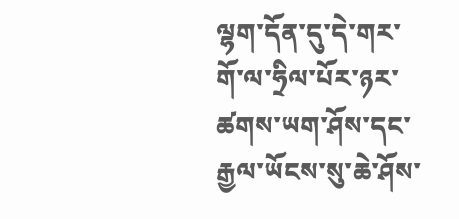ལྷག་དོན་དུ་དེ་གར་གོ་ལ་ཧྲིལ་པོར་ཉར་ཚགས་ཡག་ཤོས་དང་རྒྱལ་ཡོངས་སུ་ཆེ་ཤོས་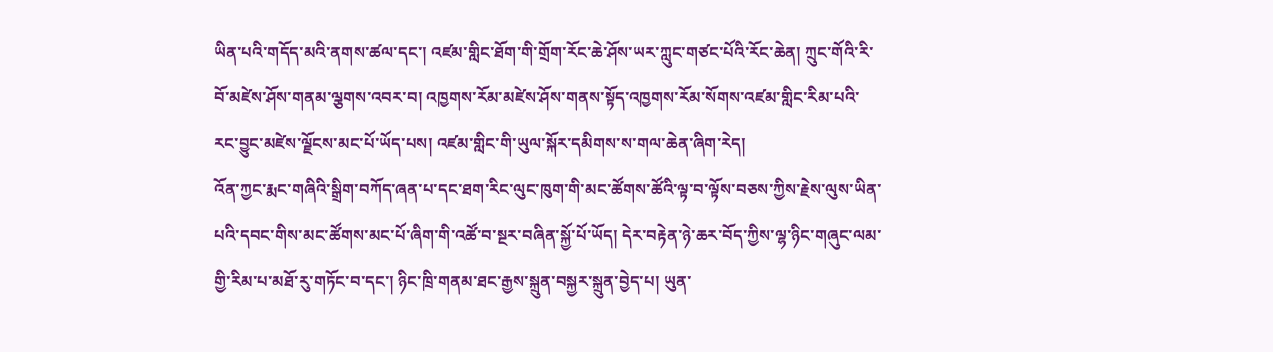ཡིན་པའི་གདོད་མའི་ནགས་ཚལ་དང་། འཛམ་གླིང་ཐོག་གི་གྲོག་རོང་ཆེ་ཤོས་ཡར་ཀླུང་གཙང་པོའི་རོང་ཆེན། ཀྲུང་གོའི་རི་བོ་མཛེས་ཤོས་གནམ་ལྕགས་འབར་བ། འཁྱགས་རོམ་མཛེས་ཤོས་གནས་སྟོད་འཁྱགས་རོམ་སོགས་འཛམ་གླིང་རིམ་པའི་རང་བྱུང་མཛེས་ལྗོངས་མང་པོ་ཡོད་པས། འཛམ་གླིང་གི་ཡུལ་སྐོར་དམིགས་ས་གལ་ཆེན་ཞིག་རེད།
འོན་ཀྱང་རྨང་གཞིའི་སྒྲིག་བཀོད་ཞན་པ་དང་ཐག་རིང་ལུང་ཁུག་གི་མང་ཚོགས་ཚོའི་ལྟ་བ་ལྟོས་བཅས་ཀྱིས་རྗེས་ལུས་ཡིན་པའི་དབང་གིས་མང་ཚོགས་མང་པོ་ཞིག་གི་འཚོ་བ་སྔར་བཞིན་སྐྱོ་པོ་ཡོད། དེར་བརྟེན་ཉེ་ཆར་བོད་ཀྱིས་ལྷ་ཉིང་གཞུང་ལམ་གྱི་རིམ་པ་མཐོ་རུ་གཏོང་བ་དང་། ཉིང་ཁྲི་གནམ་ཐང་རྒྱས་སྐྲུན་བསྐྱར་སྐྲུན་བྱེད་པ། ཡུན་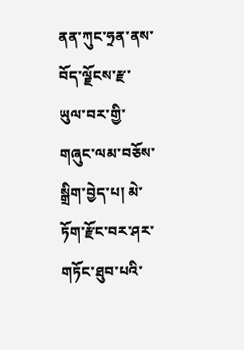ནན་ཀུང་ཧྲན་ནས་བོད་ལྗོངས་རྫ་ཡུལ་བར་གྱི་གཞུང་ལམ་བཅོས་སྒྲིག་བྱེད་པ། མེ་ཏོག་རྫོང་བར་ཤར་གཏོང་ཐུབ་པའི་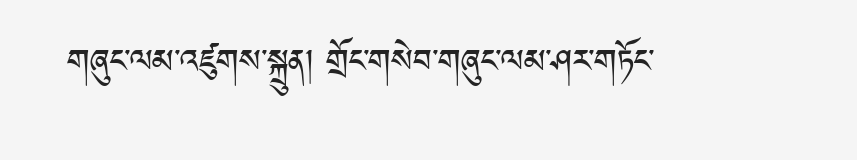གཞུང་ལམ་འཛུགས་སྐྲུན། གྲོང་གསེབ་གཞུང་ལམ་ཤར་གཏོང་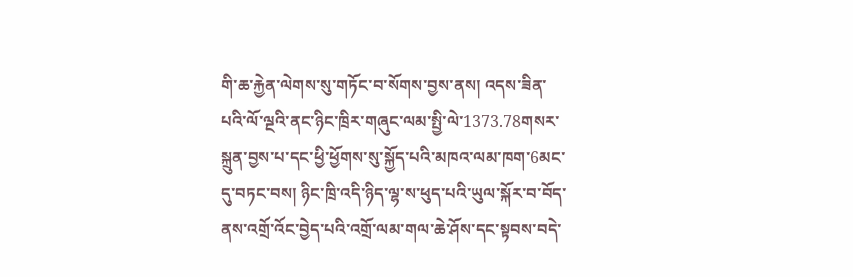གི་ཆ་རྐྱེན་ལེགས་སུ་གཏོང་བ་སོགས་བྱས་ནས། འདས་ཟིན་པའི་ལོ་ལྔའི་ནང་ཉིང་ཁྲིར་གཞུང་ལམ་སྤྱི་ལེ་1373.78གསར་སྐྲུན་བྱས་པ་དང་ཕྱི་ཕྱོགས་སུ་སྐྱོད་པའི་མཁའ་ལམ་ཁག་6མང་དུ་བཏང་བས། ཉིང་ཁྲི་འདི་ཉིད་ལྷ་ས་ཕུད་པའི་ཡུལ་སྐོར་བ་བོད་ནས་འགྲོ་འོང་བྱེད་པའི་འགྲོ་ལམ་གལ་ཆེ་ཤོས་དང་སྟབས་བདེ་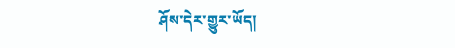ཤོས་དེར་གྱུར་ཡོད།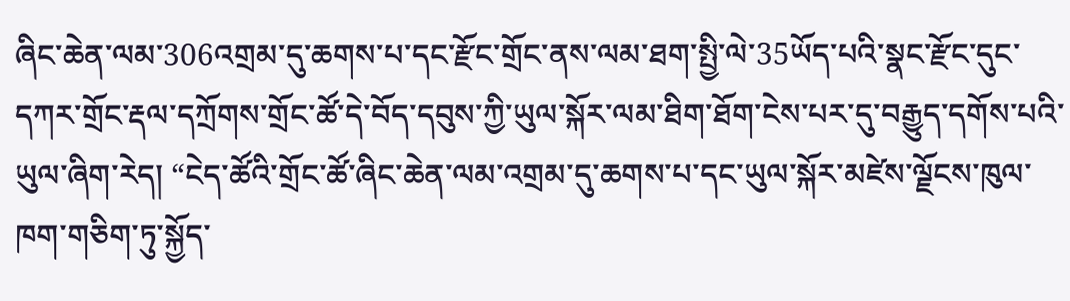ཞིང་ཆེན་ལམ་306འགྲམ་དུ་ཆགས་པ་དང་རྫོང་གྲོང་ནས་ལམ་ཐག་སྤྱི་ལེ་35ཡོད་པའི་སྣང་རྫོང་དུང་དཀར་གྲོང་རྡལ་དཀྲོགས་གྲོང་ཚོ་དེ་བོད་དབུས་ཀྱི་ཡུལ་སྐོར་ལམ་ཐིག་ཐོག་ངེས་པར་དུ་བརྒྱུད་དགོས་པའི་ཡུལ་ཞིག་རེད། “ངེད་ཚོའི་གྲོང་ཚོ་ཞིང་ཆེན་ལམ་འགྲམ་དུ་ཆགས་པ་དང་ཡུལ་སྐོར་མཛེས་ལྗོངས་ཁུལ་ཁག་གཅིག་ཏུ་སྐྱོད་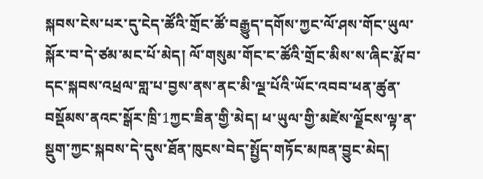སྐབས་ངེས་པར་དུ་ངེད་ཚོའི་གྲོང་ཚོ་བརྒྱུད་དགོས་ཀྱང་ལོ་ཤས་གོང་ཡུལ་སྐོར་བ་དེ་ཙམ་མང་པོ་མེད། ལོ་གསུམ་གོང་ང་ཚོའི་གྲོང་མིས་ས་ཞིང་རྨོ་བ་དང་སྐབས་འཕྲལ་གླ་པ་བྱས་ནས་ནང་མི་ལྔ་པོའི་ཡོང་འབབ་ཕན་ཚུན་བསྡོམས་ནའང་སྒོར་ཁྲི་1ཀྱང་ཟིན་གྱི་མེད། ཕ་ཡུལ་གྱི་མཛེས་ལྗོངས་ལྟ་ན་སྡུག་ཀྱང་སྐབས་དེ་དུས་ཐོན་ཁུངས་བེད་སྤྱོད་གཏོང་མཁན་བྱུང་མེད།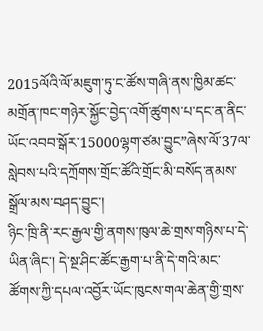2015ལོའི་ལོ་མཇུག་ཏུ་ང་ཚོས་གཞི་ནས་ཁྱིམ་ཚང་མགྲོན་ཁང་གཉེར་སྐྱོང་བྱེད་འགོ་ཚུགས་པ་དང་ན་ནིང་ཡོང་འབབ་སྒོར་15000ལྷག་ཙམ་བྱུང”ཞེས་ལོ་37ལ་སླེབས་པའི་དཀྲོགས་གྲོང་ཚོའི་གྲོང་མི་བསོད་ནམས་སྒྲོལ་མས་བཤད་བྱུང་།
ཉིང་ཁྲི་ནི་རང་རྒྱལ་གྱི་ནགས་ཁུལ་ཆེ་གྲས་གཉིས་པ་དེ་ཡིན་ཞིང་། དེ་སྔ་ཤིང་ཚོང་རྒྱག་པ་ནི་དེ་གའི་མང་ཚོགས་ཀྱི་དཔལ་འབྱོར་ཡོང་ཁུངས་གལ་ཆེན་གྱི་གྲས་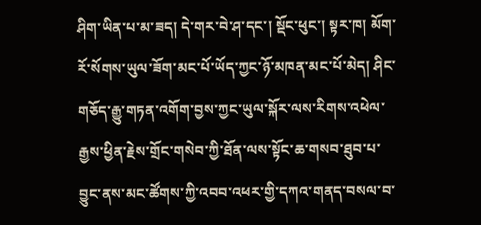ཤིག་ཡིན་པ་མ་ཟད། དེ་གར་བེ་ཤ་དང་། སྡོང་ཕུང་། སྟར་ཁ། མོག་རོ་སོགས་ཡུལ་ཟོག་མང་པོ་ཡོད་ཀྱང་ཉོ་མཁན་མང་པོ་མེད། ཤིང་གཅོད་རྒྱུ་གཏན་འགོག་བྱས་ཀྱང་ཡུལ་སྐོར་ལས་རིགས་འཕེལ་རྒྱས་ཕྱིན་རྗེས་གྲོང་གསེབ་ཀྱི་ཐོན་ལས་སྟོང་ཆ་གསབ་ཐུབ་པ་བྱུང་ནས་མང་ཚོགས་ཀྱི་འབབ་འཕར་གྱི་དཀའ་གནད་བསལ་བ་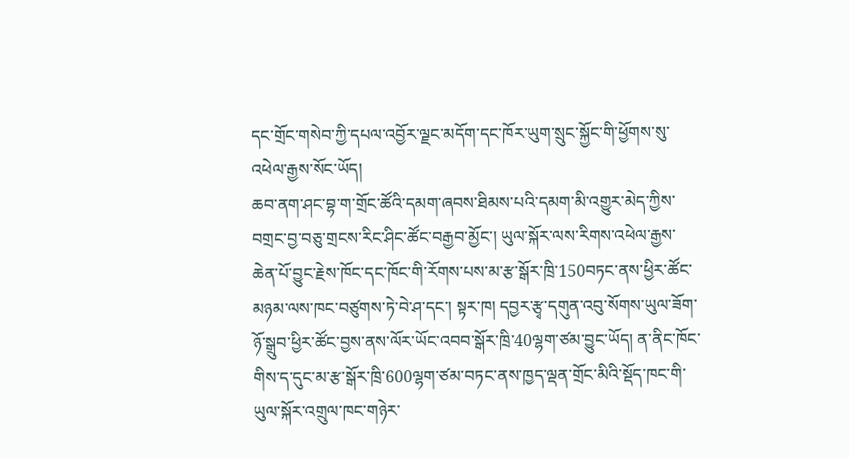དང་གྲོང་གསེབ་ཀྱི་དཔལ་འབྱོར་ལྗང་མདོག་དང་ཁོར་ཡུག་སྲུང་སྐྱོང་གི་ཕྱོགས་སུ་འཕེལ་རྒྱས་སོང་ཡོད།
ཆབ་ནག་ཤང་བྷ་ག་གྲོང་ཚོའི་དམག་ཞབས་ཐིམས་པའི་དམག་མི་འགྱུར་མེད་ཀྱིས་བགྲང་བྱ་བཅུ་གྲངས་རིང་ཤིང་ཚོང་བརྒྱབ་མྱོང་། ཡུལ་སྐོར་ལས་རིགས་འཕེལ་རྒྱས་ཆེན་པོ་བྱུང་རྗེས་ཁོང་དང་ཁོང་གི་རོགས་པས་མ་རྩ་སྒོར་ཁྲི་150བཏང་ནས་ཕྱིར་ཚོང་མཉམ་ལས་ཁང་བཙུགས་ཏེ་བེ་ཤ་དང་། སྟར་ཁ། དབྱར་རྩྭ་དགུན་འབུ་སོགས་ཡུལ་ཟོག་ཉོ་སྒྲུབ་ཕྱིར་ཚོང་བྱས་ནས་ལོར་ཡོང་འབབ་སྒོར་ཁྲི་40ལྷག་ཙམ་བྱུང་ཡོད། ན་ནིང་ཁོང་གིས་ད་དུང་མ་རྩ་སྒོར་ཁྲི་600ལྷག་ཙམ་བཏང་ནས་ཁྱད་ལྡན་གྲོང་མིའི་སྡོད་ཁང་གི་ཡུལ་སྐོར་འགྲུལ་ཁང་གཉེར་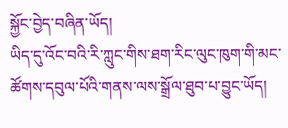སྐྱོང་བྱེད་བཞིན་ཡོད།
ཡིད་དུ་འོང་བའི་རི་ཀླུང་གིས་ཐག་རིང་ལུང་ཁུག་གི་མང་ཚོགས་དབུལ་པོའི་གནས་ལས་སྒྲོལ་ཐུབ་པ་བྱུང་ཡོད།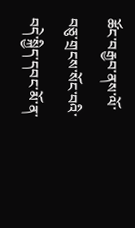ཚོང་བརྒྱབ་ནས་ལོ་བཅུ་གྲངས་སོང་བའི་བདེ་སྐྱིད་དབང་མོ་ན་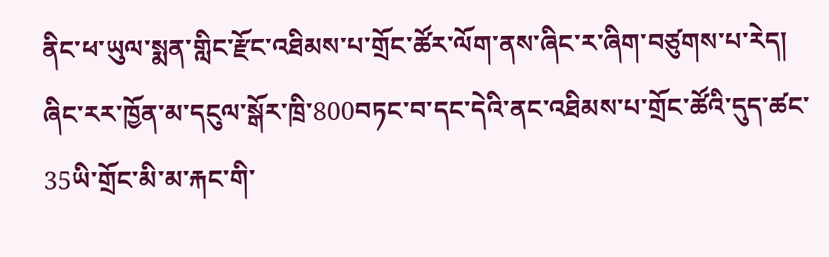ནིང་ཕ་ཡུལ་སྨན་གླིང་རྫོང་འཐིམས་པ་གྲོང་ཚོར་ལོག་ནས་ཞིང་ར་ཞིག་བཙུགས་པ་རེད། ཞིང་རར་ཁྱོན་མ་དངུལ་སྒོར་ཁྲི་800བཏང་བ་དང་དེའི་ནང་འཐིམས་པ་གྲོང་ཚོའི་དུད་ཚང་35ཡི་གྲོང་མི་མ་རྐང་གི་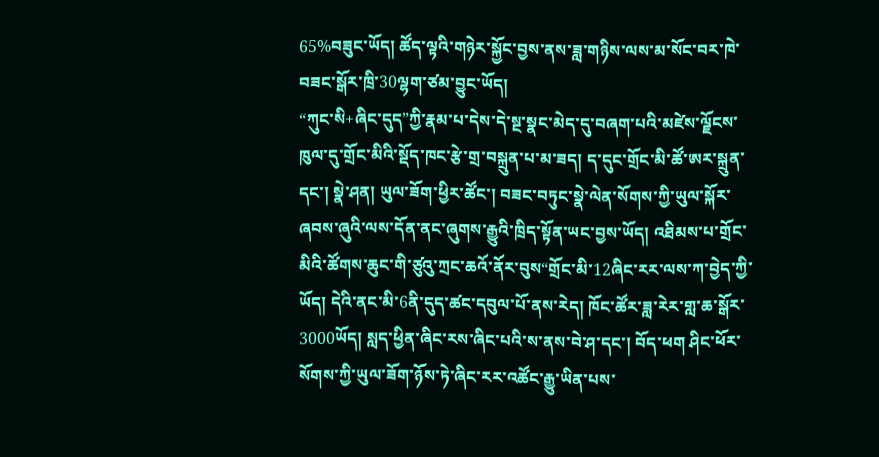65%བཟུང་ཡོད། ཚོད་ལྟའི་གཉེར་སྐྱོང་བྱས་ནས་ཟླ་གཉིས་ལས་མ་སོང་བར་ཁེ་བཟང་སྒོར་ཁྲི་30ལྷག་ཙམ་བྱུང་ཡོད།
“ཀུང་སི+ཞིང་དུད”ཀྱི་རྣམ་པ་དེས་དེ་སྔ་སྣང་མེད་དུ་བཞག་པའི་མཛེས་ལྗོངས་ཁུལ་དུ་གྲོང་མིའི་སྡོད་ཁང་རྩེ་གྲ་བསྐྲུན་པ་མ་ཟད། ད་དུང་གྲོང་མི་ཚོ་ཨར་སྐྲུན་དང་། སྣེ་ཤན། ཡུལ་ཟོག་ཕྱིར་ཚོང་། བཟང་བཏུང་སྣེ་ལེན་སོགས་ཀྱི་ཡུལ་སྐོར་ཞབས་ཞུའི་ལས་དོན་ནང་ཞུགས་རྒྱུའི་ཁྲིད་སྟོན་ཡང་བྱས་ཡོད། འཐིམས་པ་གྲོང་མིའི་ཚོགས་ཆུང་གི་ཙུའུ་ཀྲང་ཆའོ་ནོར་བུས“གྲོང་མི་12ཞིང་རར་ལས་ཀ་བྱེད་ཀྱི་ཡོད། དེའི་ནང་མི་6ནི་དུད་ཚང་དབུལ་པོ་ནས་རེད། ཁོང་ཚོར་ཟླ་རེར་གླ་ཆ་སྒོར་3000ཡོད། སླད་ཕྱིན་ཞིང་རས་ཞིང་པའི་ས་ནས་བེ་ཤ་དང་། བོད་ཕག ཤིང་ཕོར་སོགས་ཀྱི་ཡུལ་ཟོག་ཉོས་ཏེ་ཞིང་རར་འཚོང་རྒྱུ་ཡིན་པས་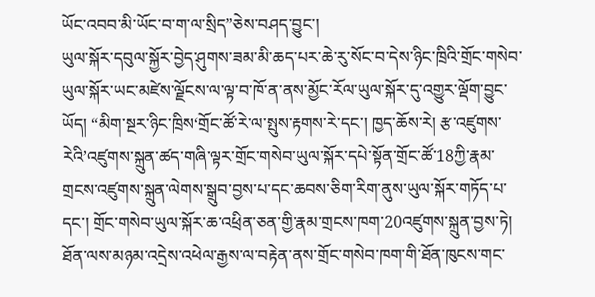ཡོང་འབབ་མི་ཡོང་བ་ག་ལ་སྲིད”ཅེས་བཤད་བྱུང་།
ཡུལ་སྐོར་དབུལ་སྐྱོར་བྱེད་ཤུགས་ཟམ་མི་ཆད་པར་ཆེ་རུ་སོང་བ་དེས་ཉིང་ཁྲིའི་གྲོང་གསེབ་ཡུལ་སྐོར་ཡང་མཛེས་ལྗོངས་ལ་ལྟ་བ་ཁོ་ན་ནས་མྱོང་རོལ་ཡུལ་སྐོར་དུ་འགྱུར་ལྡོག་བྱུང་ཡོད། “མིག་སྔར་ཉིང་ཁྲིས‘གྲོང་ཚོ་རེ་ལ་སྤུས་རྟགས་རེ་དང་། ཁྱད་ཆོས་རེ། རྩ་འཛུགས་རེའི’འཛུགས་སྐྲུན་ཚད་གཞི་ལྟར་གྲོང་གསེབ་ཡུལ་སྐོར་དཔེ་སྟོན་གྲོང་ཚོ་18ཀྱི་རྣམ་གྲངས་འཛུགས་སྐྲུན་ལེགས་སྒྲུབ་བྱས་པ་དང་ཆབས་ཅིག་རིག་ནུས་ཡུལ་སྐོར་གཏོད་པ་དང་། གྲོང་གསེབ་ཡུལ་སྐོར་ཆ་འཕྲིན་ཅན་གྱི་རྣམ་གྲངས་ཁག་20འཛུགས་སྐྲུན་བྱས་ཏེ། ཐོན་ལས་མཉམ་འདྲེས་འཕེལ་རྒྱས་ལ་བརྟེན་ནས་གྲོང་གསེབ་ཁག་གི་ཐོན་ཁུངས་གང་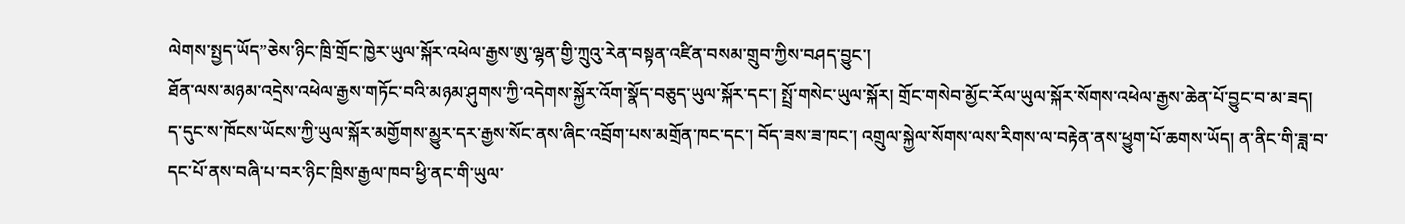ལེགས་སྤྱད་ཡོད”ཅེས་ཉིང་ཁྲི་གྲོང་ཁྱེར་ཡུལ་སྐོར་འཕེལ་རྒྱས་ཨུ་ལྷན་གྱི་ཀྲུའུ་རེན་བསྟན་འཛིན་བསམ་གྲུབ་ཀྱིས་བཤད་བྱུང་།
ཐོན་ལས་མཉམ་འདྲེས་འཕེལ་རྒྱས་གཏོང་བའི་མཉམ་ཤུགས་ཀྱི་འདེགས་སྐྱོར་འོག་སྣོད་བཅུད་ཡུལ་སྐོར་དང་། སྤྲོ་གསེང་ཡུལ་སྐོར། གྲོང་གསེབ་མྱོང་རོལ་ཡུལ་སྐོར་སོགས་འཕེལ་རྒྱས་ཆེན་པོ་བྱུང་བ་མ་ཟད། ད་དུང་ས་ཁོངས་ཡོངས་ཀྱི་ཡུལ་སྐོར་མགྱོགས་མྱུར་དར་རྒྱས་སོང་ནས་ཞིང་འབྲོག་པས་མགྲོན་ཁང་དང་། བོད་ཟས་ཟ་ཁང་། འགྲུལ་སྐྱེལ་སོགས་ལས་རིགས་ལ་བརྟེན་ནས་ཕྱུག་པོ་ཆགས་ཡོད། ན་ནིང་གི་ཟླ་བ་དང་པོ་ནས་བཞི་པ་བར་ཉིང་ཁྲིས་རྒྱལ་ཁབ་ཕྱི་ནང་གི་ཡུལ་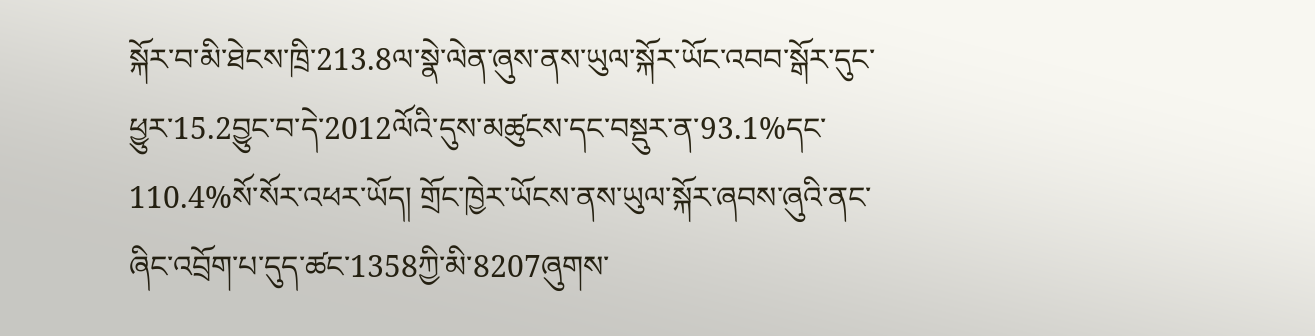སྐོར་བ་མི་ཐེངས་ཁྲི་213.8ལ་སྣེ་ལེན་ཞུས་ནས་ཡུལ་སྐོར་ཡོང་འབབ་སྒོར་དུང་ཕྱུར་15.2བྱུང་བ་དེ་2012ལོའི་དུས་མཚུངས་དང་བསྡུར་ན་93.1%དང་110.4%སོ་སོར་འཕར་ཡོད། གྲོང་ཁྱེར་ཡོངས་ནས་ཡུལ་སྐོར་ཞབས་ཞུའི་ནང་ཞིང་འབྲོག་པ་དུད་ཚང་1358ཀྱི་མི་8207ཞུགས་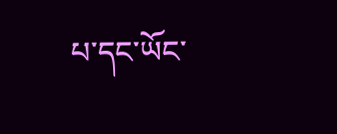པ་དང་ཡོང་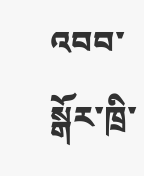འབབ་སྒོར་ཁྲི་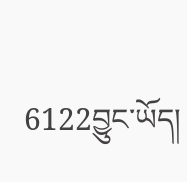6122བྱུང་ཡོད།